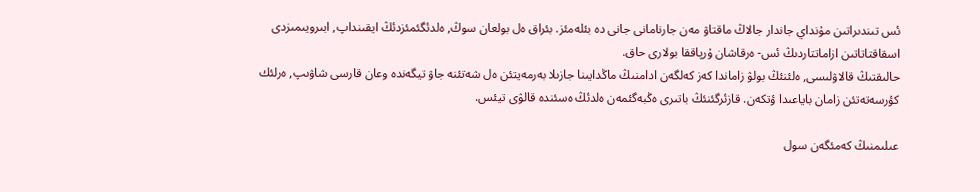ئس تىندىراتىن مۇنداي جاندار جالاڭ ماقتاۋ مەن جارنامانى جانى دە بئلەمئز. بئراق ەل بولعان سوڭ, ەلدئگئمئزدئڭ ايقىنداپ, ابىرويىمىزدى اسقاقتاتاتىن ازاماتتاردىڭ ئس- ەرقاشان ۇرپاققا بولارى حاق.
حالىقتىڭ قالاۋلىسى, ەلئنئڭ بولۋ زاماندا كەز كەلگەن ادامنىڭ ماڭدايىنا جازىلا بەرمەيتئن ەل شەتئنە جاۋ تيگەندە وعان قارسى شاۋىپ, ەرلئك كؤرسەتەتئن زامان باياعىدا ؤتكەن. قازئرگئنئڭ باتىرى ەڭبەگئمەن ەلدئڭ ەسئندە قالۋى تيئس.

عىلىمنىڭ كەمئگەن سول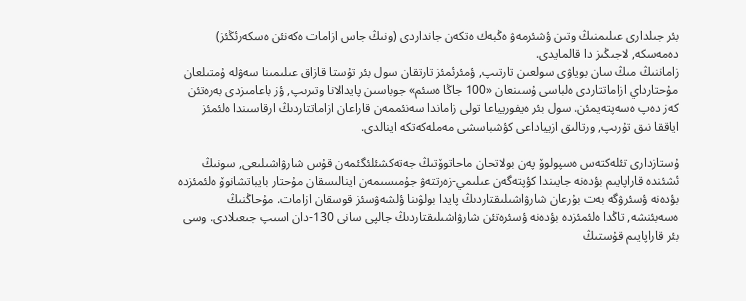بئر جىلدارى عىلىمنىڭ وتىن ؤشئرمەۋ ەڭبەك ەتكەن جانداردى (ونىڭ جاس ازامات ەكەنئن ەسكەرئڭئز) دەمەسكە, لاجىڭىز دا قالمايدى.
زاماننىڭ مىڭ سان بوياۋى سولعىن تارتىپ, ؤمئرئمئز تارتقان سول بئر تۇستا قازاق عىلىمىنا سەۋلە ۇمتىلعان مۇحتارداي ازاماتتاردى ەلباسى ۇسىنعان «100 جاڭا ەسئم» جوباسىن پايدالانا وتىرىپ, ؤز باعامىزدى بەرەتئن كەز دەپ ەسەپتەيمئن. سول بئر ەيفوريياعا تولى زاماندا سەنئممەن قاراعان ازاماتتاردىڭ ارقاسىندا ەلئمئز اياققا نىق تۇرىپ, ورتالىق ازيياداعى كؤشباسشى مەملەكەتكە اينالدى.

ۇستازدارى تئلەكتەس ەسپولوۆ پەن بولاتحان ماحاتوۆتىڭ جەتەكشئلئگئمەن قۇس شارۋاشىلىعى, سونىڭ ئشئندە قاراپايىم بؤدەنە جايىندا كؤپتەگەن عىلىمي-زەرتتەۋ جۇمىسىمەن اينالىسقان مۇحتار بايباتشانوۆ ەلئمئزدە بؤدەنە ؤسئرۋگە بەت بۇرعان شارۋاشىلىقتاردىڭ پايدا بولۋىنا ؤلشەۋسئز قوسقان ازامات. مۇحاڭنىڭ ەسەبئنشە, تاڭدا ەلئمئزدە بؤدەنە ؤسئرەتئن شارۋاشىلىقتاردىڭ جالپى سانى 130-دان اسىپ جىعىلادى. وسى بئر قاراپايىم قۇستىڭ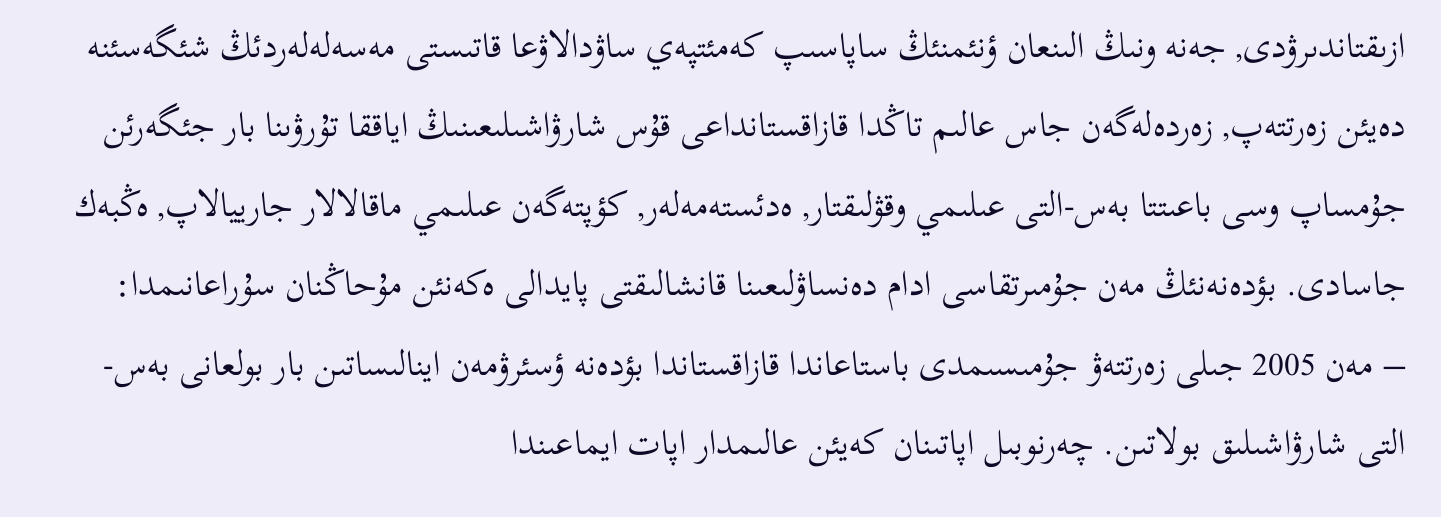ازىقتاندىرۋدى, جەنە ونىڭ الىنعان ؤنئمنئڭ ساپاسىپ كەمئتپەي ساۋدالاۋعا قاتىستى مەسەلەلەردئڭ شئگەسئنە دەيئن زەرتتەپ, زەردەلەگەن جاس عالىم تاڭدا قازاقستانداعى قۇس شارۋاشىلىعىنىڭ اياققا تۇرۋىنا بار جئگەرئن جۇمساپ وسى باعىتتا بەس-التى عىلىمي وقۋلىقتار, ەدئستەمەلەر, كؤپتەگەن عىلىمي ماقالالار جارييالاپ, ەڭبەك جاسادى. بؤدەنەنئڭ مەن جۇمىرتقاسى ادام دەنساۋلىعىنا قانشالىقتى پايدالى ەكەنئن مۇحاڭنان سۇراعانىمدا:
– مەن 2005 جىلى زەرتتەۋ جۇمىسىمدى باستاعاندا قازاقستاندا بؤدەنە ؤسئرۋمەن اينالىساتىن بار بولعانى بەس-التى شارۋاشىلىق بولاتىن. چەرنوبىل اپاتىنان كەيئن عالىمدار اپات ايماعىندا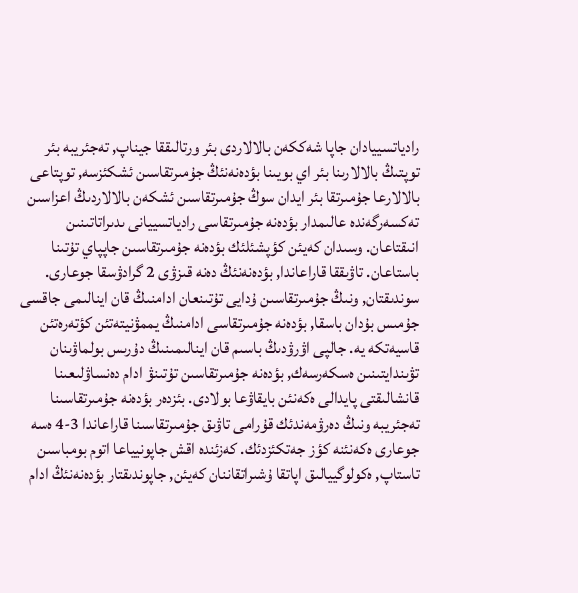رادياتسييادان جاپا شەككەن بالالاردى بئر ورتالىققا جيناپ, تەجئريبە بئر توپتىڭ بالالارىنا بئر اي بويىنا بؤدەنەنئڭ جۇمىرتقاسىن ئشكئزسە, توپتاعى بالالارعا جۇمىرتقا بئر ايدان سوڭ جۇمىرتقاسىن ئشكەن بالالاردىڭ اعزاسىن تەكسەرگەندە عالىمدار بؤدەنە جۇمىرتقاسى رادياتسييانى ىدىراتاتىنىن انىقتاعان. وسىدان كەيئن كؤپشئلئك بؤدەنە جۇمىرتقاسىن جاپپاي تۇتىنا باستاعان. تاۋىققا قاراعاندا, بؤدەنەنئڭ دەنە قىزۋى 2 گرادۋسقا جوعارى. سوندىقتان, ونىڭ جۇمىرتقاسىن ۇدايى تۇتىنعان ادامنىڭ قان اينالىمى جاقسى جۇمىس بۇدان باسقا, بؤدەنە جۇمىرتقاسى ادامنىڭ يممۋنيتەتئن كؤتەرەتئن قاسيەتكە يە. جالپى اۋرۋدىڭ باسىم قان اينالىمىنىڭ دۇرىس بولماۋىنان تۋىندايتىنىن ەسكەرسەك, بؤدەنە جۇمىرتقاسىن تۇتىنۋ ادام دەنساۋلىعىنا قانشالىقتى پايدالى ەكەنئن بايقاۋعا بولادى. بئزدەر بؤدەنە جۇمىرتقاسىنا تەجئريبە ونىڭ دەرۋمەندئك قۇرامى تاۋىق جۇمىرتقاسىنا قاراعاندا 3-4 ەسە جوعارى ەكەنئنە كؤز جەتكئزدئك. كەزئندە اقش جاپونيياعا اتوم بومباسىن تاستاپ, ەكولوگييالىق اپاتقا ۇشىراتقاننان كەيئن, جاپوندىقتار بؤدەنەنئڭ ادام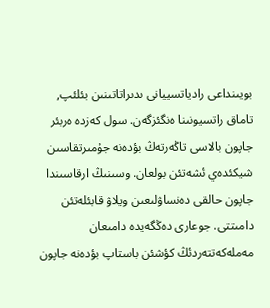بويىنداعى رادياتسييانى ىدىراتاتىنىن بئلئپ, تاماق راتسيونىنا ەنگئزگەن. سول كەزدە ەربئر جاپون بالاسى تاڭەرتەڭ بؤدەنە جۇمىرتقاسىن شيكئدەي ئشەتئن بولعان. وسىنىڭ ارقاسىندا جاپون حالقى دەنساۋلىعىن ويلاۋ قابئلەتئن دامىتتى. جوعارى دەڭگەيدە دامىعان مەملەكەتتەردئڭ كؤشئن باستاپ بؤدەنە جاپون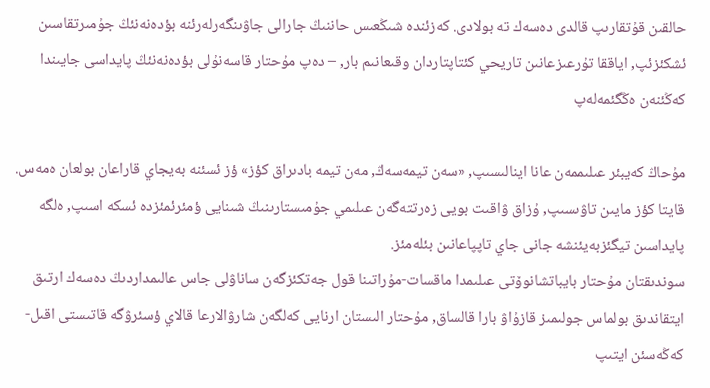حالقىن قۇتقارىپ قالدى دەسەك تە بولادى. كەزئندە شىڭعىس حاننىڭ جارالى جاۋىنگەرلەرئنە بؤدەنەنئڭ جۇمىرتقاسىن ئشكئزئپ, اياققا تۇرعىزعانىن تاريحي كئتاپتاردان وقىعانىم بار, – دەپ مۇحتار قاسەنۇلى بؤدەنەنئڭ پايداسى جايىندا كەڭئنەن ەڭگئمەلەپ

مۇحاڭ كەيبئر عىلىممەن عانا اينالىسىپ, «سەن تيمەسەڭ, مەن تيمە بادىراق كؤز» ؤز ئسئنە بەيجاي قاراعان بولعان ەمەس. قايتا كؤز مايىن تاۋىسىپ, ۇزاق ۋاقىت بويى زەرتتەگەن عىلىمي جۇمىستارىنىڭ شىنايى ؤمئرئمئزدە ئسكە اسىپ, ەلگە پايداسىن تيگئزبەيئنشە جانى جاي تاپپاعانىن بئلەمئز.
سوندىقتان مۇحتار بايباتشانوۆتى عىلىمدا ماقسات-مۇراتىنا قول جەتكئزگەن ساناۋلى جاس عالىمداردىڭ دەسەك ارتىق ايتقاندىق بولماس جولىمىز قازۇاۋ بارا قالساق, مۇحتار الىستان ارنايى كەلگەن شارۋالارعا قالاي ؤسئرۋگە قاتىستى اقىل-كەڭەسئن ايتىپ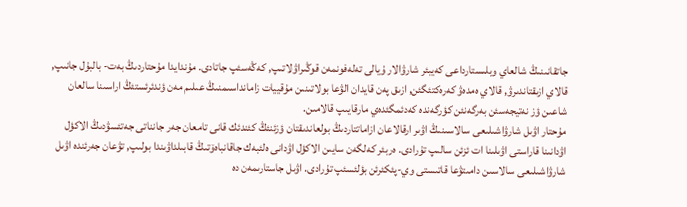جاتقانىنىڭ شالعاي وبلىستارداعى كەيبئر شارۋالار ۇيالى تەلەفونمەن قوڭىراۋلاتىپ, كەڭەسئپ جاتادى. مۇندايدا مۇحتاردىڭ بەت- بالبۇل جانىپ, قالاي ازىقتاندىرۋ, قالاي ەمدەۋ كەرەكتئگئن, ازىق پەن قايدان الۋعا بولاتىنىن مۇقييات زامانداسىمنىڭ عىلىم مەن ؤندئرئستئڭ اراسىنا سالعان شاعىن ؤز نەتيجەسئن بەرگەنئن كؤرگەندە كەدئمگئدەي مارقايىپ قالامىن.
مۇحتار اۋىل شارۋاشىلىعى سالاسىنىڭ اۋىر ارقالاعان ازاماتتاردىڭ بولعاندىقتان ؤزئنئڭ كئندئك قانى تامعان جەر جانناتى جەتئسۋدىڭ الاكؤل اۋدانىنا قاراستى اۋىلىنا ات ئزئن سالىپ تۇرادى. ەربئر كەلگەن سايىن الاكؤل اۋدانى ەلئبەك جاقانباەۆتىڭ قابىلداۋىندا بولىپ, تۋعان جەرئندە اۋىل شارۋاشىلىعى سالاسىن دامىتۋعا قاتىستى وي-پئكئرئن بؤلئسئپ تۇرادى. اۋىل جاستارىمەن دە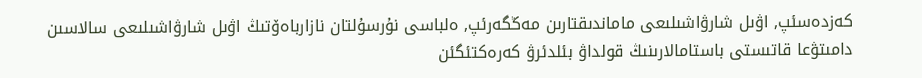كەزدەسئپ, اۋىل شارۋاشىلىعى ماماندىقتارىن مەڭگەرئپ, ەلباسى نۇرسۇلتان نازارباەۆتىڭ اۋىل شارۋاشىلىعى سالاسىن دامىتۋعا قاتىستى باستامالارىنىڭ قولداۋ بئلدئرۋ كەرەكتئگئن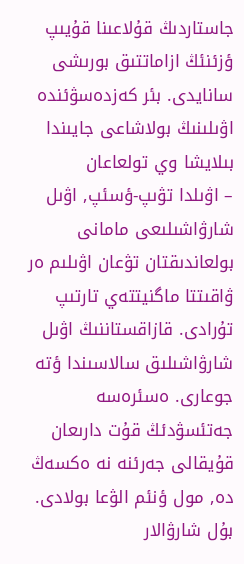جاستاردىڭ قۇلاعىنا قۇيىپ ؤزئنئڭ ازاماتتىق بورىشى سانايدى. بئر كەزدەسۋئندە اۋىلىنىڭ بولاشاعى جايىندا بىلايشا وي تولعاعان
– اۋىلدا تۋىپ-ؤسئپ, اۋىل شارۋاشىلىعى مامانى بولعاندىقتان تۋعان اۋىلىم ەر ۋاقىتتا ماگنيتتەي تارتىپ تۇرادى. قازاقستاننىڭ اۋىل شارۋاشىلىق سالاسىندا ؤتە جوعارى. ەسئرەسە جەتئسۋدئڭ قۇت دارىعان قۇيقالى جەرئنە نە ەكسەڭ دە, مول ؤنئم الۋعا بولادى. بۇل شارۋالار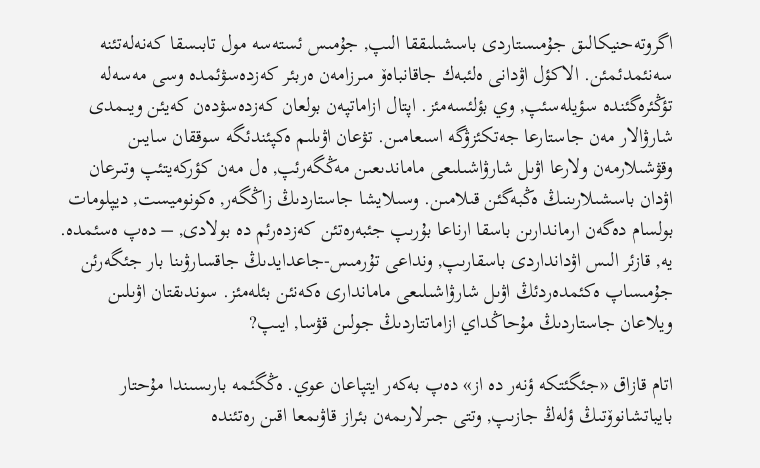اگروتەحنيكالىق جۇمىستاردى باسشىلىققا الىپ, جۇمىس ئستەسە مول تابىسقا كەنەلەتئنە سەنئمدئمئن. الاكؤل اۋدانى ەلئبەك جاقانباەۆ مىرزامەن ەربئر كەزدەسۋئمدە وسى مەسەلە تؤڭئرەگئندە سؤيلەسئپ, وي بؤلئسەمئز. اپتال ازاماتپەن بولعان كەزدەسۋدەن كەيئن ويىمدى شارۋالار مەن جاستارعا جەتكئزۋگە اسىعامىن. تۋعان اۋىلىم ەكپئندئگە سوققان سايىن وقۋشىلارمەن ولارعا اۋىل شارۋاشىلىعى ماماندىعىن مەڭگەرئپ, ەل مەن كؤركەيتئپ وتىرعان اۋدان باسشىلارىنىڭ ەڭبەگئن قىلامىن. وسىلايشا جاستاردىڭ زاڭگەر, ەكونوميست, ديپلومات بولسام دەگەن ارماندارىن باسقا ارناعا بۇرىپ جئبەرەتئن كەزدەرئم دە بولادى, – دەپ ەسئمدە.
يە, قازئر الىس اۋدانداردى باسقارىپ, ونداعى تۇرمىس-جاعدايدىڭ جاقسارۋىنا بار جئگەرئن جۇمىساپ ەكئمدەردئڭ اۋىل شارۋاشىلىعى ماماندارى ەكەنئن بئلەمئز. سوندىقتان اۋىلىن ويلاعان جاستاردىڭ مۇحاڭداي ازاماتتاردىڭ جولىن قۋسا, ايىپ?

اتام قازاق «جئگئتكە ؤنەر دە از» دەپ بەكەر ايتپاعان عوي. ەڭگئمە بارىسىندا مۇحتار بايباتشانوۆتىڭ ؤلەڭ جازىپ, وتتى جىرلارىمەن بئراز قاۋىمعا اقىن رەتئندە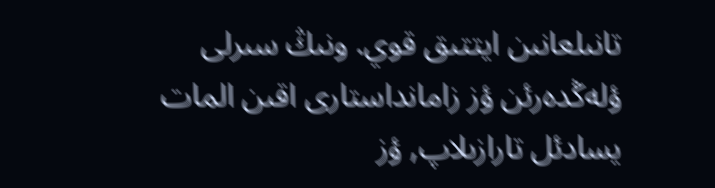تانىلعانىن ايتتىق قوي. ونىڭ سىرلى ؤلەڭدەرئن ؤز زامانداستارى اقىن المات يسادئل تارازىلاپ, ؤز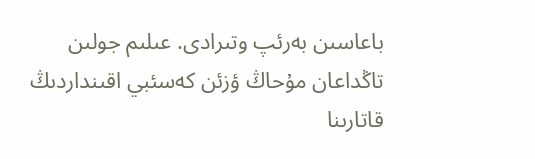باعاسىن بەرئپ وتىرادى. عىلىم جولىن تاڭداعان مۇحاڭ ؤزئن كەسئبي اقىنداردىڭ قاتارىنا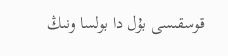قوسقىسى بۇل دا بولسا ونىڭ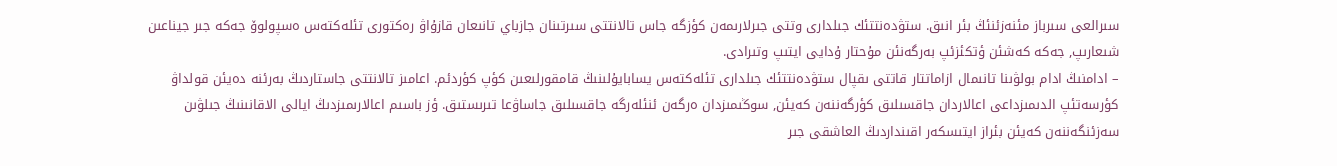سىرالعى سىرباز مئنەزئنئڭ بئر انىق. ستۋدەنتتئك جىلدارى وتتى جىرلارىمەن كؤزگە جاس تالانتتى سىرتىنان جازباي تانىعان قازۇاۋ رەكتورى تئلەكتەس ەسپولوۆ جەكە جىر جيناعىن شىعارىپ, جەكە كەشئن ؤتكئزئپ بەرگەنئن مۇحتار ۇدايى ايتىپ وتىرادى.
– ادامنىڭ ادام بولۋىنا تانىمال ازاماتتار قاتتى ىقپال ستۋدەنتتئك جىلدارى تئلەكتەس يسابايۇلىنىڭ قامقورلىعىن كؤپ كؤردئم. اعامىز تالانتتى جاستاردىڭ بەرئنە دەيئن قولداۋ كؤرسەتئپ الدىمىزداعى اعالاردان جاقسىلىق كؤرگەننەن كەيئن, سوڭىمىزدان ەرگەن ئنئلەرگە جاقسىلىق جاساۋعا تىرىستىق. ؤز باسىم اعالارىمىزدىڭ ايالى الاقانىنىڭ جىلۋىن سەزئنگەننەن كەيئن بئراز ايتىسكەر اقىنداردىڭ العاشقى جىر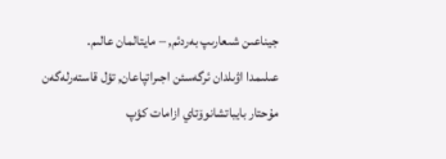جيناعىن شىعارىپ بەردئم, – مايتالمان عالىم.
عىلىمدا اۋىلدان ئرگەسئن اجىراتپاعان, تؤل قاستەرلەگەن مۇحتار بايباتشانوۆتاي ازامات كؤپ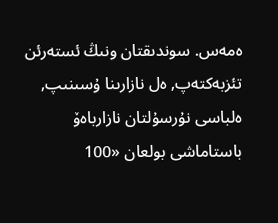ەمەس. سوندىقتان ونىڭ ئستەرئن تئزبەكتەپ, ەل نازارىنا ۇسىنىپ, ەلباسى نۇرسۇلتان نازارباەۆ باستاماشى بولعان «100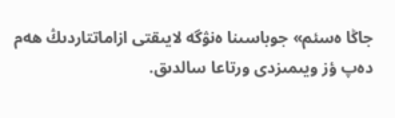جاڭا ەسئم» جوباسىنا ەنۋگە لايىقتى ازاماتتاردىڭ ھەم دەپ ؤز ويىمىزدى ورتاعا سالدىق.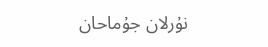نۇرلان جۇماحان